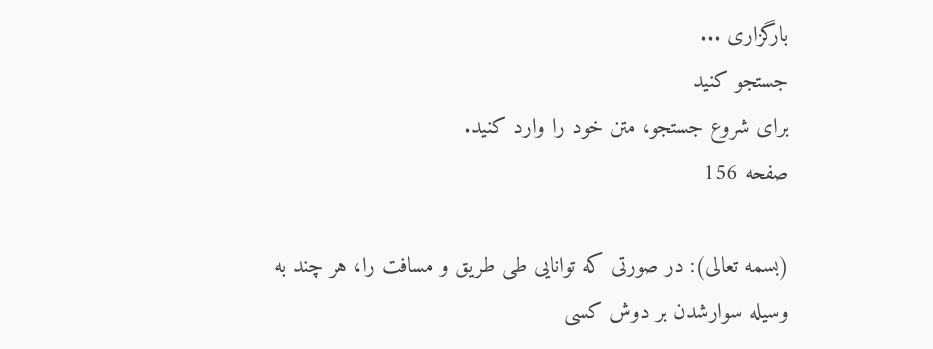بارگزاری ...
جستجو کنید
برای شروع جستجو، متن خود را وارد کنید.
صفحه 156

(بسمه تعالى): در صورتى كه توانايى طى طريق و مسافت را، هر چند به وسيله سوارشدن بر دوش كسى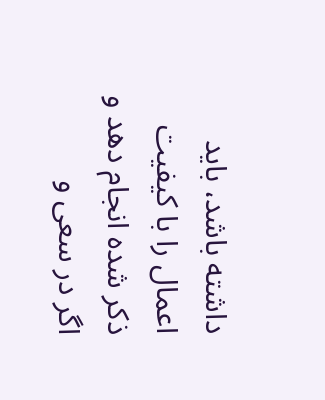داشته باشد، بايد اعمال را با كيفيت ذكر شده انجام دهد و اگر در سعى و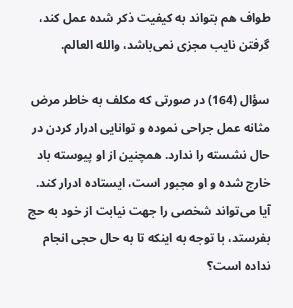طواف هم بتواند به كيفيت ذكر شده عمل كند، گرفتن نايب مجزى نمى‌باشد، والله العالم.

سؤال (164) در صورتى كه مكلف به خاطر مرض مثانه عمل جراحى نموده و توانايى ادرار كردن در حال نشسته را ندارد. همچنين از او پيوسته باد خارج شده و او مجبور است، ايستاده ادرار كند. آيا مى‌تواند شخصى را جهت نيابت از خود به حج بفرستد، با توجه به اينكه تا به حال حجى انجام نداده است؟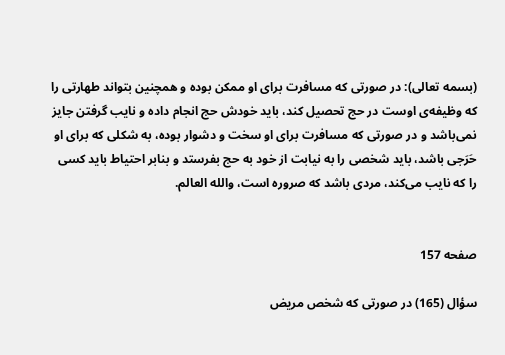(بسمه تعالى): در صورتى كه مسافرت براى او ممكن بوده و همچنين بتواند طهارتى را كه وظيفه‌ى اوست در حج تحصيل كند، بايد خودش حج انجام داده و نايب گرفتن جايز نمى‌باشد و در صورتى كه مسافرت براى او سخت و دشوار بوده، به شكلى كه براى او حَرَجى باشد، بايد شخصى را به نيابت از خود به حج بفرستد و بنابر احتياط بايد كسى را كه نايب مى‌كند، مردى باشد كه صروره است، والله العالم.


صفحه 157

سؤال (165) در صورتى كه شخص مريض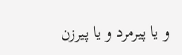و يا پيرمرد و يا پيرزن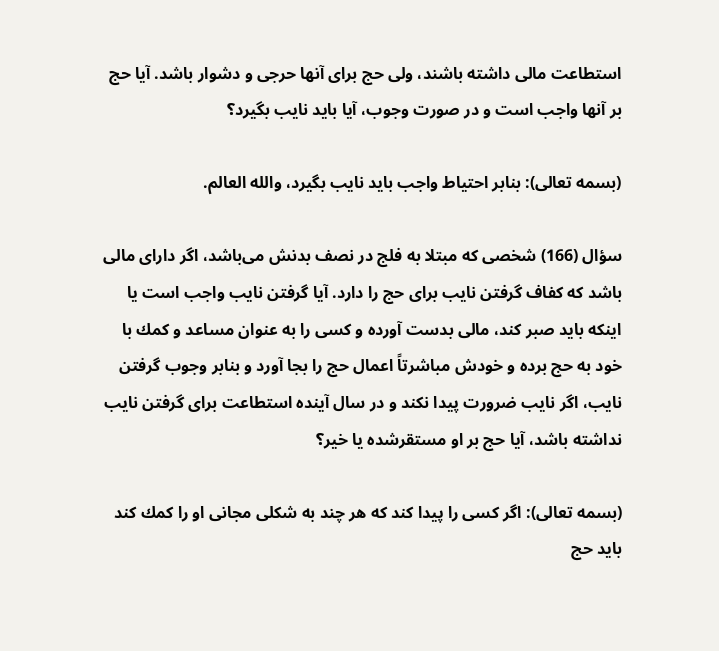استطاعت مالى داشته باشند، ولى حج براى آنها حرجى و دشوار باشد. آيا حج بر آنها واجب است و در صورت وجوب، آيا بايد نايب بگيرد؟

(بسمه تعالى): بنابر احتياط واجب بايد نايب بگيرد، والله العالم.

سؤال (166) شخصى كه مبتلا به فلج در نصف بدنش مى‌باشد، اگر داراى مالى باشد كه كفاف گرفتن نايب براى حج را دارد. آيا گرفتن نايب واجب است يا اينكه بايد صبر كند، مالى بدست آورده و كسى را به عنوان مساعد و كمك با خود به حج برده و خودش مباشرتاً اعمال حج را بجا آورد و بنابر وجوب گرفتن نايب، اگر نايب ضرورت پيدا نكند و در سال آينده استطاعت براى گرفتن نايب نداشته باشد، آيا حج بر او مستقرشده يا خير؟

(بسمه تعالى): اگر كسى را پيدا كند كه هر چند به شكلى مجانى او را كمك كند بايد حج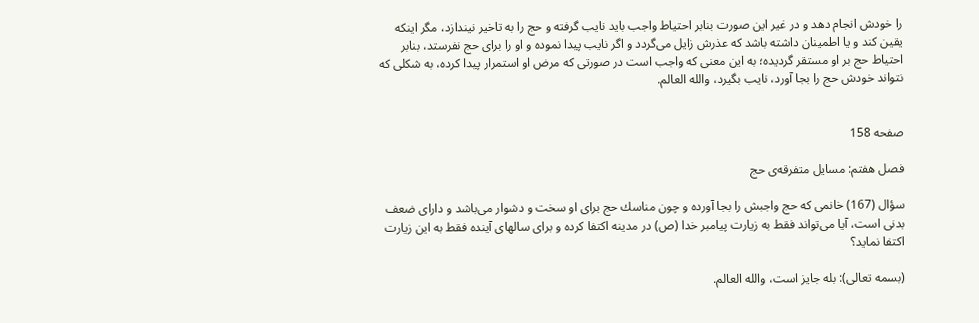را خودش انجام دهد و در غير اين صورت بنابر احتياط واجب بايد نايب گرفته و حج را به تاخير نيندازد، مگر اينكه يقين كند و يا اطمينان داشته باشد كه عذرش زايل مى‌گردد و اگر نايب پيدا نموده و او را براى حج نفرستد، بنابر احتياط حج بر او مستقر گرديده؛ به اين معنى كه واجب است در صورتى كه مرض او استمرار پيدا كرده، به شكلى كه نتواند خودش حج را بجا آورد، نايب بگيرد، والله العالم.


صفحه 158

فصل هفتم: مسايل متفرقه‌ى حج‌

سؤال (167) خانمى كه حج واجبش را بجا آورده و چون مناسك حج براى او سخت و دشوار مى‌باشد و داراى ضعف بدنى است، آيا مى‌تواند فقط به زيارت پيامبر خدا (ص) در مدينه اكتفا كرده و براى سالهاى آينده فقط به اين زيارت اكتفا نمايد؟

(بسمه تعالى): بله جايز است، والله العالم.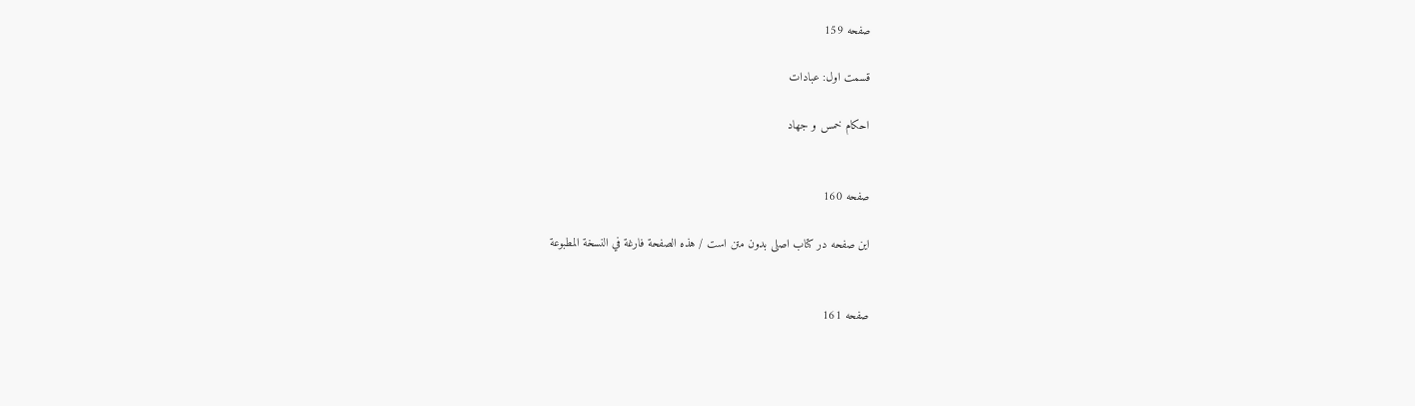صفحه 159

قسمت اول: عبادات‌

احكام خمس و جهاد


صفحه 160

این صفحه در کتاب اصلی بدون متن است / هذه الصفحة فارغة في النسخة المطبوعة


صفحه 161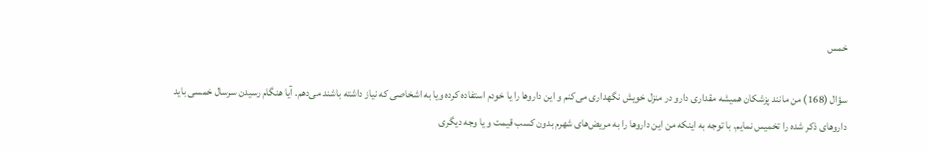خمس‌

سؤال (168) من مانند پزشكان هميشه مقدارى دارو در منزل خويش نگهدارى مى‌كنم و اين داروها را يا خودم استفاده كرده ويا به اشخاصى كه نياز داشته باشند مى‌دهم. آيا هنگام رسيدن سرسال خمسى بايد داروهاى ذكر شده را تخميس نمايم. با توجه به اينكه من اين داروها را به مريض‌هاى شهرم بدون كسب قيمت و يا وجه ديگرى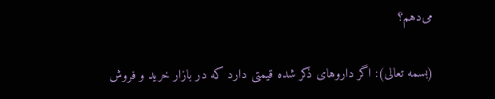مى‌دهم؟

(بسمه تعالى): اگر داروهاى ذكر شده قيمتى دارد كه در بازار خريد و فروش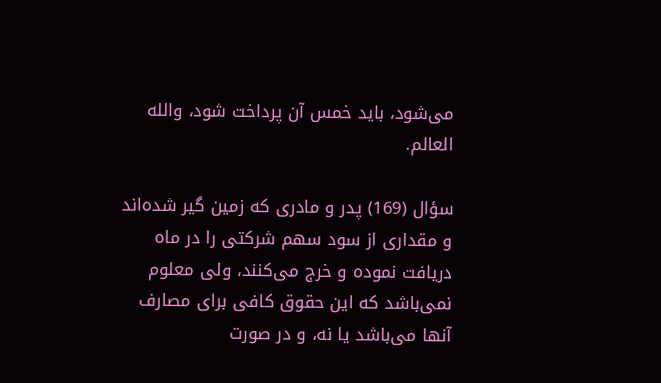مى‌شود، بايد خمس آن پرداخت شود، والله العالم.

سؤال (169) پدر و مادرى كه زمين گير شده‌اند و مقدارى از سود سهم شركتى را در ماه دريافت نموده و خرج مى‌كنند، ولى معلوم نمى‌باشد كه اين حقوق كافى براى مصارف آنها مى‌باشد يا نه، و در صورت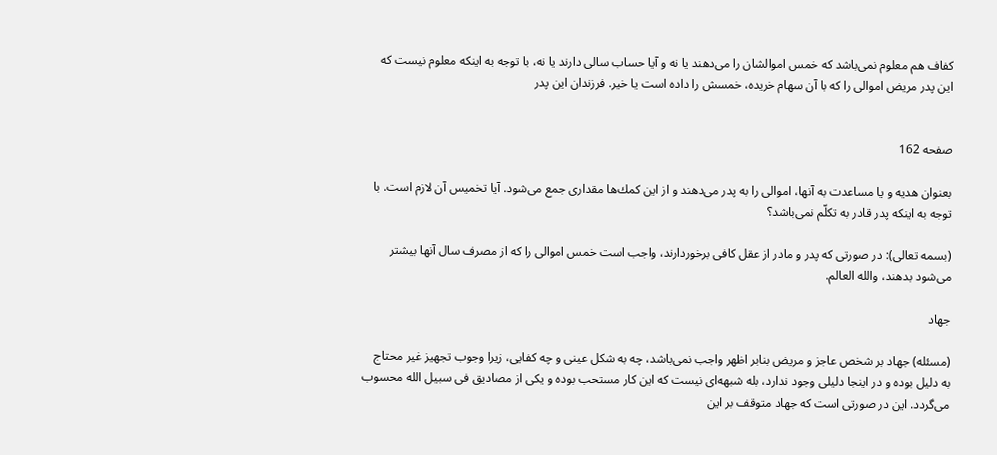كفاف هم معلوم نمى‌باشد كه خمس اموالشان را مى‌دهند يا نه و آيا حساب سالى دارند يا نه، با توجه به اينكه معلوم نيست كه اين پدر مريض اموالى را كه با آن سهام خريده، خمسش را داده است يا خير. فرزندان اين پدر


صفحه 162

بعنوان هديه و يا مساعدت به آنها، اموالى را به پدر مى‌دهند و از اين كمك‌ها مقدارى جمع مى‌شود. آيا تخميس آن لازم است. با توجه به اينكه پدر قادر به تكلّم نمى‌باشد؟

(بسمه تعالى): در صورتى كه پدر و مادر از عقل كافى برخوردارند، واجب است خمس اموالى را كه از مصرف سال آنها بيشتر مى‌شود بدهند، والله العالم.

جهاد

(مسئله) جهاد بر شخص عاجز و مريض بنابر اظهر واجب نمى‌باشد، چه به شكل عينى و چه كفايى، زيرا وجوب تجهيز غير محتاج به دليل بوده و در اينجا دليلى وجود ندارد، بله شبهه‌اى نيست كه اين كار مستحب بوده و يكى از مصاديق فى سبيل الله محسوب مى‌گردد. اين در صورتى است كه جهاد متوقف بر اين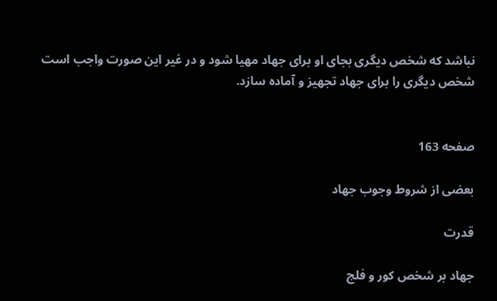نباشد كه شخص ديگرى بجاى او براى جهاد مهيا شود و در غير اين صورت واجب است شخص ديگرى را براى جهاد تجهيز و آماده سازد.


صفحه 163

بعضى از شروط وجوب جهاد

قدرت‌

جهاد بر شخص كور و فلج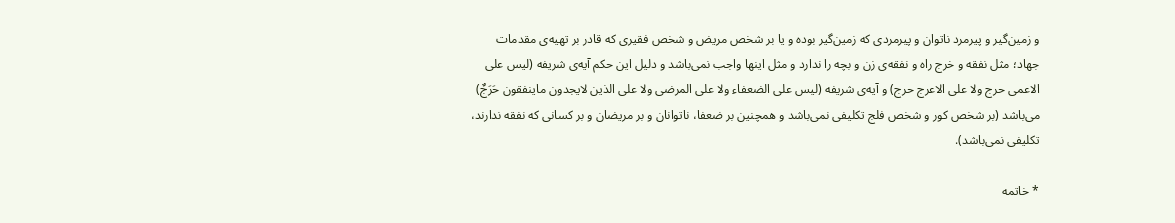و زمين‌گير و پيرمرد ناتوان و پيرمردى كه زمين‌گير بوده و يا بر شخص مريض و شخص فقيرى كه قادر بر تهيه‌ى مقدمات جهاد؛ مثل نفقه و خرج راه و نفقه‌ى زن و بچه را ندارد و مثل اينها واجب نمى‌باشد و دليل اين حكم آيه‌ى شريفه (ليس على الاعمى حرج ولا على الاعرج حرج) و آيه‌ى شريفه (ليس على الضعفاء ولا على المرضى ولا على الذين لايجدون ماينفقون حَرَجٌ) مى‌باشد (بر شخص كور و شخص فلج تكليفى نمى‌باشد و همچنين بر ضعفا، ناتوانان و بر مريضان و بر كسانى كه نفقه ندارند، تكليفى نمى‌باشد).

* خاتمه‌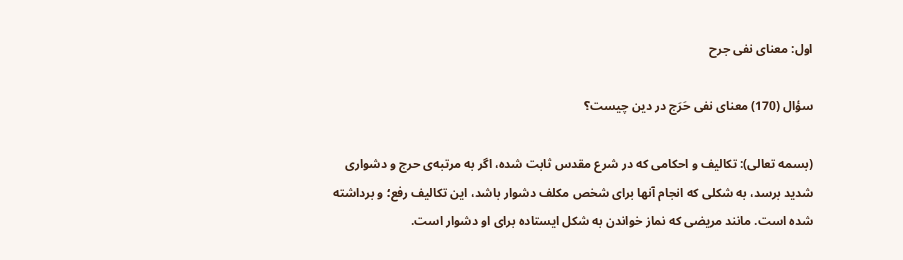اول: معناى نفى جرح‌

سؤال (170) معناى نفى حَرَج در دين چيست؟

(بسمه تعالى): تكاليف و احكامى كه در شرع مقدس ثابت شده، اگر به مرتبه‌ى حرج و دشوارى شديد برسد، به شكلى كه انجام آنها براى شخص مكلف دشوار باشد، اين تكاليف رفع؛ و برداشته شده است. مانند مريضى كه نماز خواندن به شكل ايستاده براى او دشوار است.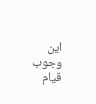اين وجوب قيام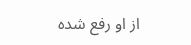از او رفع شده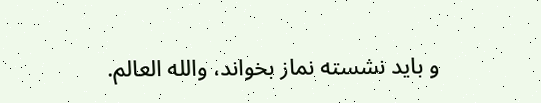و بايد نشسته نماز بخواند، والله العالم.